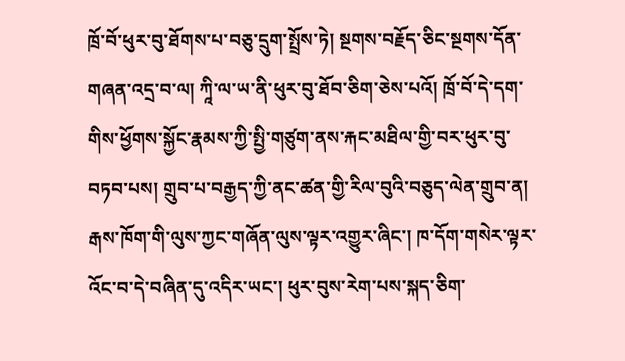ཁྲོ་བོ་ཕུར་བུ་ཐོགས་པ་བཅུ་དྲུག་སྤྲོས་ཏེ། སྔགས་བརྗོད་ཅིང་སྔགས་དོན་གཞན་འདྲ་བ་ལ། ཀཱི་ལ་ཡ་ནི་ཕུར་བུ་ཐོབ་ཅིག་ཅེས་པའོ། ཁྲོ་བོ་དེ་དག་གིས་ཕྱོགས་སྐྱོང་རྣམས་ཀྱི་སྤྱི་གཙུག་ནས་རྐང་མཐིལ་གྱི་བར་ཕུར་བུ་བཏབ་པས། གྲུབ་པ་བརྒྱད་ཀྱི་ནང་ཚན་གྱི་རིལ་བུའི་བཅུད་ལེན་གྲུབ་ན། རྒས་ཁོག་གི་ལུས་ཀྱང་གཞོན་ལུས་ལྟར་འགྱུར་ཞིང་། ཁ་དོག་གསེར་ལྟར་འོང་བ་དེ་བཞིན་དུ་འདིར་ཡང་། ཕུར་བུས་རེག་པས་སྐད་ཅིག་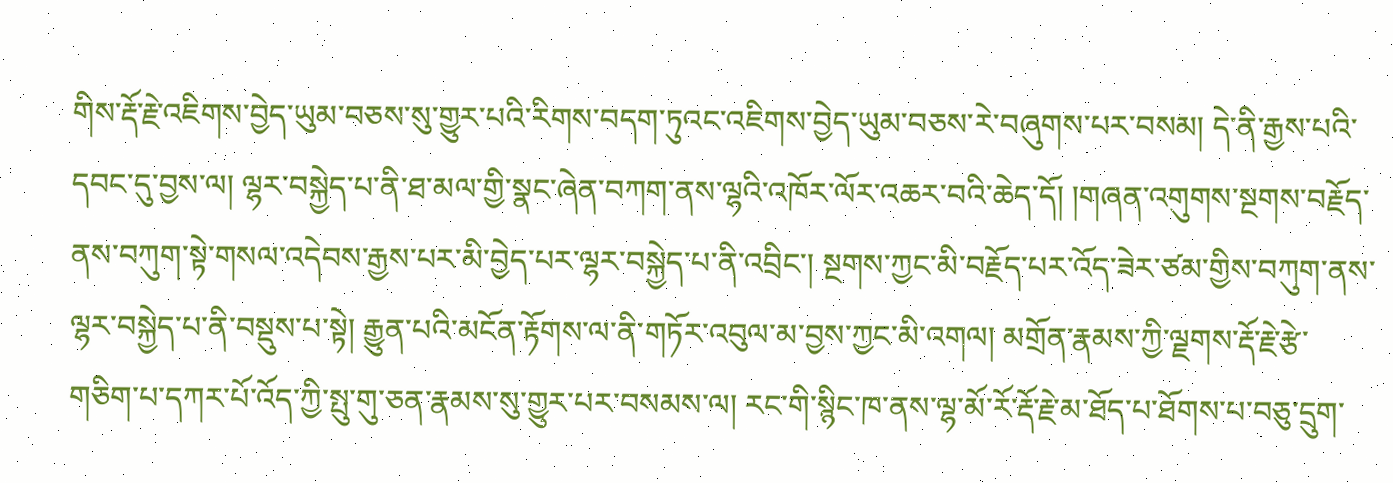གིས་རྡོ་རྗེ་འཇིགས་བྱེད་ཡུམ་བཅས་སུ་གྱུར་པའི་རིགས་བདག་ཏུའང་འཇིགས་བྱེད་ཡུམ་བཅས་རེ་བཞུགས་པར་བསམ། དེ་ནི་རྒྱས་པའི་དབང་དུ་བྱས་ལ། ལྷར་བསྐྱེད་པ་ནི་ཐ་མལ་གྱི་སྣང་ཞེན་བཀག་ནས་ལྷའི་འཁོར་ལོར་འཆར་བའི་ཆེད་དོ། །གཞན་འགུགས་སྔགས་བརྗོད་ནས་བཀུག་སྟེ་གསལ་འདེབས་རྒྱས་པར་མི་བྱེད་པར་ལྷར་བསྐྱེད་པ་ནི་འབྲིང་། སྔགས་ཀྱང་མི་བརྗོད་པར་འོད་ཟེར་ཙམ་གྱིས་བཀུག་ནས་ལྷར་བསྐྱེད་པ་ནི་བསྡུས་པ་སྟེ། རྒྱུན་པའི་མངོན་རྟོགས་ལ་ནི་གཏོར་འབུལ་མ་བྱས་ཀྱང་མི་འགལ། མགྲོན་རྣམས་ཀྱི་ལྗགས་རྡོ་རྗེ་རྩེ་གཅིག་པ་དཀར་པོ་འོད་ཀྱི་སྤུ་གུ་ཅན་རྣམས་སུ་གྱུར་པར་བསམས་ལ། རང་གི་སྙིང་ཁ་ནས་ལྷ་མོ་རོ་རྡོ་རྗེ་མ་ཐོད་པ་ཐོགས་པ་བཅུ་དྲུག་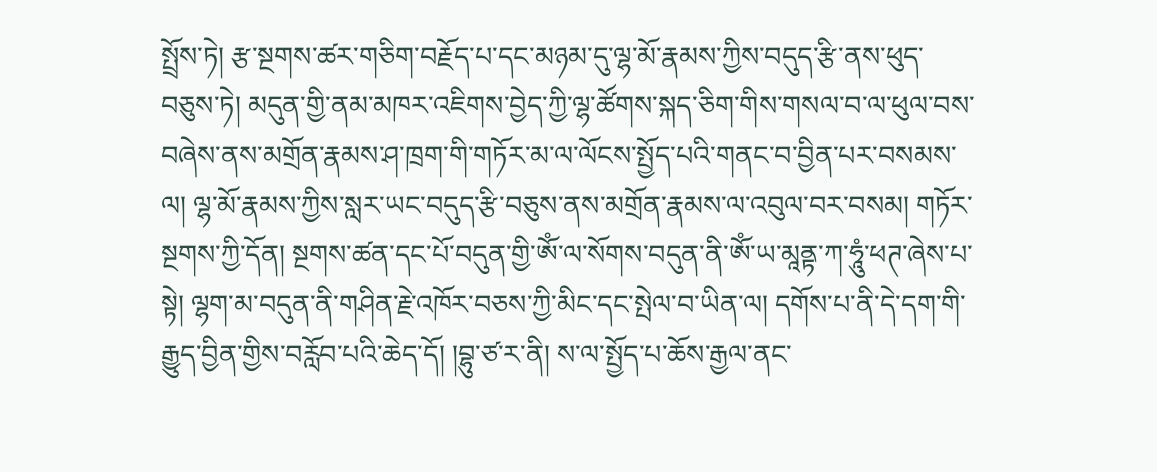སྤྲོས་ཏེ། རྩ་སྔགས་ཚར་གཅིག་བརྗོད་པ་དང་མཉམ་དུ་ལྷ་མོ་རྣམས་ཀྱིས་བདུད་རྩི་ནས་ཕུད་བཅུས་ཏེ། མདུན་གྱི་ནམ་མཁར་འཇིགས་བྱེད་ཀྱི་ལྷ་ཚོགས་སྐད་ཅིག་གིས་གསལ་བ་ལ་ཕུལ་བས་བཞེས་ནས་མགྲོན་རྣམས་ཤ་ཁྲག་གི་གཏོར་མ་ལ་ལོངས་སྤྱོད་པའི་གནང་བ་བྱིན་པར་བསམས་ལ། ལྷ་མོ་རྣམས་ཀྱིས་སླར་ཡང་བདུད་རྩི་བཅུས་ནས་མགྲོན་རྣམས་ལ་འབུལ་བར་བསམ། གཏོར་སྔགས་ཀྱི་དོན། སྔགས་ཚན་དང་པོ་བདུན་གྱི་ༀ་ལ་སོགས་བདུན་ནི་ༀ་ཡ་མཱནྟ་ཀ་ཧཱུཾ་ཕཊ་ཞེས་པ་སྟེ། ལྷག་མ་བདུན་ནི་གཤིན་རྗེ་འཁོར་བཅས་ཀྱི་མིང་དང་སྤེལ་བ་ཡིན་ལ། དགོས་པ་ནི་དེ་དག་གི་རྒྱུད་བྱིན་གྱིས་བརློབ་པའི་ཆེད་དོ། །བྷུ་ཙ་ར་ནི། ས་ལ་སྤྱོད་པ་ཆོས་རྒྱལ་ནང་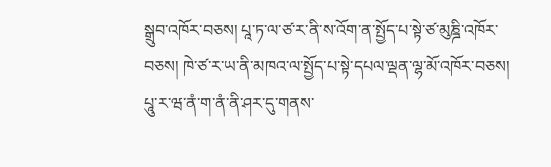སྒྲུབ་འཁོར་བཅས། པཱ་ཏ་ལ་ཙ་ར་ནི་ས་འོག་ན་སྤྱོད་པ་སྟེ་ཙ་མུཎྜི་འཁོར་བཅས། ཁེ་ཙ་ར་ཡ་ནི་མཁའ་ལ་སྤྱོད་པ་སྟེ་དཔལ་ལྡན་ལྷ་མོ་འཁོར་བཅས། པཱུ་ར་ཝ་ནཾ་ག་ནཾ་ནི་ཤར་དུ་གནས་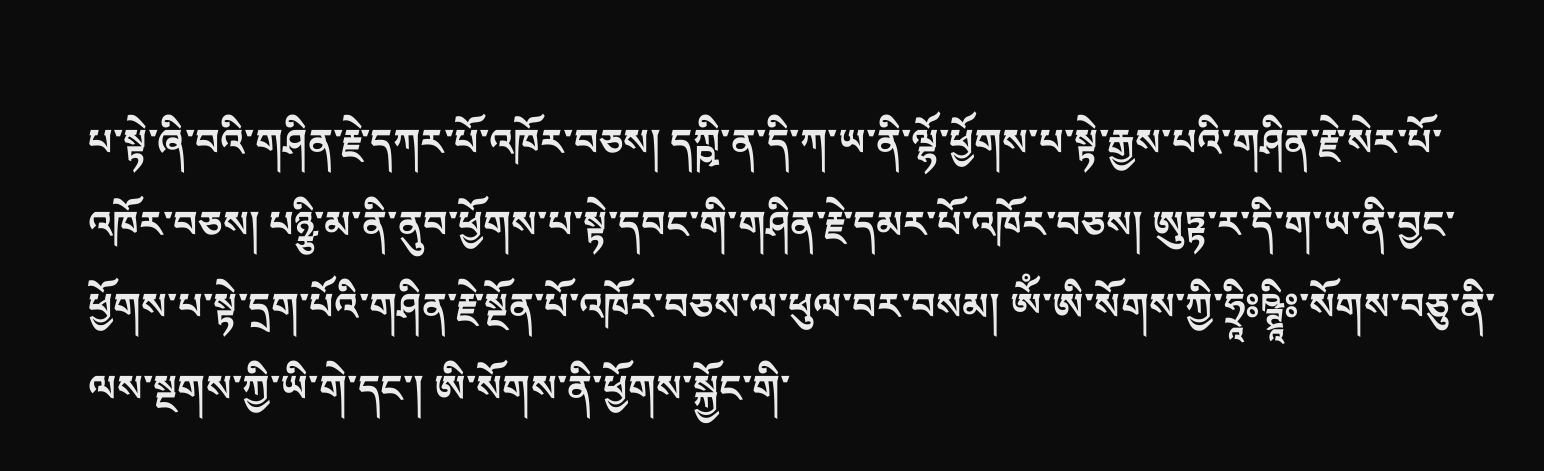པ་སྟེ་ཞི་བའི་གཤིན་རྗེ་དཀར་པོ་འཁོར་བཅས། དཀྵི་ན་དི་ཀ་ཡ་ནི་ལྷོ་ཕྱོགས་པ་སྟེ་རྒྱས་པའི་གཤིན་རྗེ་སེར་པོ་འཁོར་བཅས། པཉྩི་མ་ནི་ནུབ་ཕྱོགས་པ་སྟེ་དབང་གི་གཤིན་རྗེ་དམར་པོ་འཁོར་བཅས། ཨུཏྟ་ར་དི་ག་ཡ་ནི་བྱང་ཕྱོགས་པ་སྟེ་དྲག་པོའི་གཤིན་རྗེ་སྔོན་པོ་འཁོར་བཅས་ལ་ཕུལ་བར་བསམ། ༀ་ཨི་སོགས་ཀྱི་ཧྲཱིཿཥྚྲཱིཿ་སོགས་བཅུ་ནི་ལས་སྔགས་ཀྱི་ཡི་གེ་དང་། ཨི་སོགས་ནི་ཕྱོགས་སྐྱོང་གི་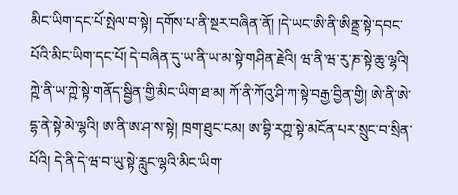མིང་ཡིག་དང་པོ་སྤེལ་བ་སྟེ། དགོས་པ་ནི་སྔར་བཞིན་ནོ། །དེ་ཡང་ཨི་ནི་ཨིནྡྲ་སྟེ་དབང་པོའི་མིང་ཡིག་དང་པོ། དེ་བཞིན་དུ་ཡ་ནི་ཡ་མ་སྟེ་གཤིན་རྗེའི། ཝ་ནི་ཝ་རུ་ཎ་སྟེ་ཆུ་ལྷའི། ཀྵེ་ནི་ཡ་ཀྵེ་སྟེ་གནོད་སྦྱིན་གྱི་མིང་ཡིག་ཐ་མ། ཀོ་ནི་ཀོའུ་ཤི་ཀ་སྟེ་བརྒྱ་བྱིན་གྱི། ཨེ་ནི་ཨེ་དྷ་ནེ་སྟེ་མེ་ལྷའི། ཨ་ནི་ཨ་ཤ་ས་སྟེ། ཁྲག་ཐུང་ངམ། ཨ་བྷི་རཀྵ་སྟེ་མངོན་པར་སྲུང་བ་སྲིན་པོའི། དེ་ནི་དེ་ཝ་བ་ཡུ་སྟེ་རླུང་ལྷའི་མིང་ཡིག་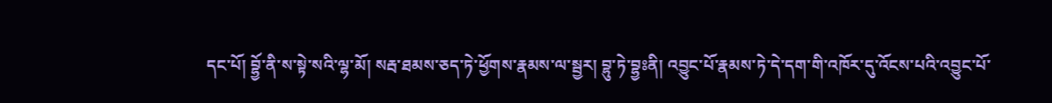དང་པོ། བྷྱོ་ནི་ས་སྟེ་སའི་ལྷ་མོ། སརྦ་ཐམས་ཅད་ཏེ་ཕྱོགས་རྣམས་ལ་སྦྱར། བྷུ་ཏེ་བྷྱཿནི། འབྱུང་པོ་རྣམས་ཏེ་དེ་དག་གི་འཁོར་དུ་འོངས་པའི་འབྱུང་པོ་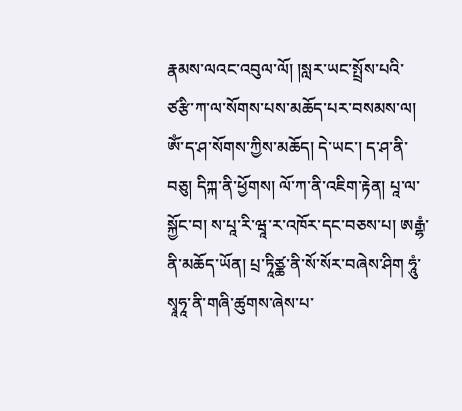རྣམས་ལའང་འབུལ་ལོ། །སླར་ཡང་སྤྲོས་པའི་ཙརྩི་ཀ་ལ་སོགས་པས་མཆོད་པར་བསམས་ལ། ༀ་ད་ཤ་སོགས་ཀྱིས་མཆོད། དེ་ཡང་། ད་ཤ་ནི་བཅུ། དིཀྐ་ནི་ཕྱོགས། ལོ་ཀ་ནི་འཇིག་རྟེན། པཱ་ལ་སྐྱོང་བ། ས་པཱ་རི་ཝཱ་ར་འཁོར་དང་བཅས་པ། ཨརྒྷཾ་ནི་མཆོད་ཡོན། པྲ་ཏཱིཙྪ་ནི་སོ་སོར་བཞེས་ཤིག ཧཱུཾ་སྭཱཧཱ་ནི་གཞི་ཚུགས་ཞེས་པ་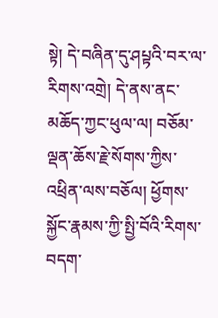སྟེ། དེ་བཞིན་དུ་ཤཔྟའི་བར་ལ་རིགས་འགྲེ། དེ་ནས་ནང་མཆོད་ཀྱང་ཕུལ་ལ། བཅོམ་ལྡན་ཆོས་རྗེ་སོགས་ཀྱིས་འཕྲིན་ལས་བཅོལ། ཕྱོགས་སྐྱོང་རྣམས་ཀྱི་སྤྱི་བོའི་རིགས་བདག་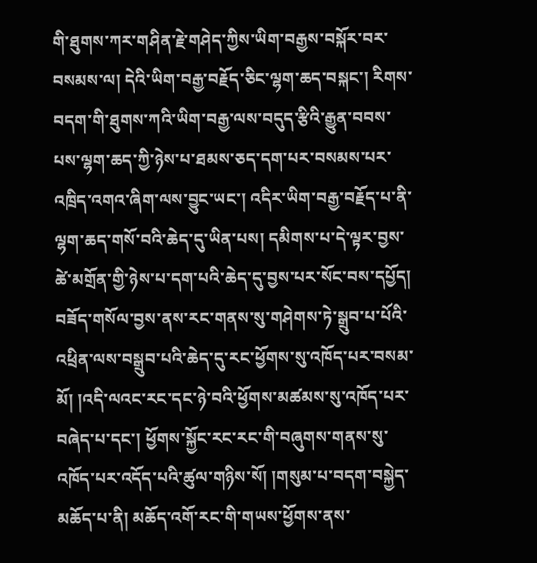གི་ཐུགས་ཀར་གཤིན་རྗེ་གཤེད་ཀྱིས་ཡིག་བརྒྱས་བསྐོར་བར་བསམས་ལ། དེའི་ཡིག་བརྒྱ་བརྗོད་ཅིང་ལྷག་ཆད་བསྐང་། རིགས་བདག་གི་ཐུགས་ཀའི་ཡིག་བརྒྱ་ལས་བདུད་རྩིའི་རྒྱུན་བབས་པས་ལྷག་ཆད་ཀྱི་ཉེས་པ་ཐམས་ཅད་དག་པར་བསམས་པར་འཁྲིད་འགའ་ཞིག་ལས་བྱུང་ཡང་། འདིར་ཡིག་བརྒྱ་བརྗོད་པ་ནི་ལྷག་ཆད་གསོ་བའི་ཆེད་དུ་ཡིན་པས། དམིགས་པ་དེ་ལྟར་བྱས་ཚེ་མགྲོན་གྱི་ཉེས་པ་དག་པའི་ཆེད་དུ་བྱས་པར་སོང་བས་དཔྱོད། བཟོད་གསོལ་བྱས་ནས་རང་གནས་སུ་གཤེགས་ཏེ་སྒྲུབ་པ་པོའི་འཕྲིན་ལས་བསྒྲུབ་པའི་ཆེད་དུ་རང་ཕྱོགས་སུ་འཁོད་པར་བསམ་མོ། །འདི་ལའང་རང་དང་ཉེ་བའི་ཕྱོགས་མཚམས་སུ་འཁོད་པར་བཞེད་པ་དང་། ཕྱོགས་སྐྱོང་རང་རང་གི་བཞུགས་གནས་སུ་འཁོད་པར་འདོད་པའི་ཚུལ་གཉིས་སོ། །གསུམ་པ་བདག་བསྐྱེད་མཆོད་པ་ནི། མཆོད་འགོ་རང་གི་གཡས་ཕྱོགས་ནས་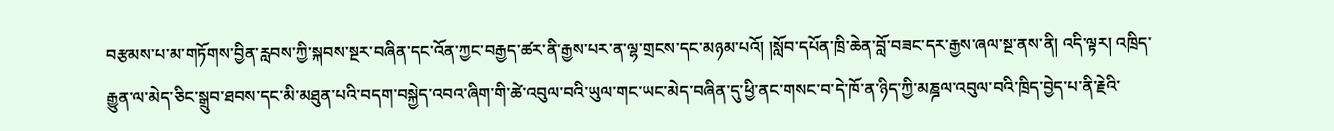བརྩམས་པ་མ་གཏོགས་བྱིན་རླབས་ཀྱི་སྐབས་སྔར་བཞིན་དང་འོན་ཀྱང་བརྒྱད་ཚར་ནི་རྒྱས་པར་ན་ལྷ་གྲངས་དང་མཉམ་པའོ། །སློབ་དཔོན་ཁྲི་ཆེན་བློ་བཟང་དར་རྒྱས་ཞལ་སྔ་ནས་ནི། འདི་ལྟར། འཁྲིད་རྒྱུན་ལ་མེད་ཅིང་སྒྲུབ་ཐབས་དང་མི་མཐུན་པའི་བདག་བསྐྱེད་འབའ་ཞིག་གི་ཚེ་འབུལ་བའི་ཡུལ་གང་ཡང་མེད་བཞིན་དུ་ཕྱི་ནང་གསང་བ་དེ་ཁོ་ན་ཉིད་ཀྱི་མཎྜལ་འབུལ་བའི་ཁྲིད་བྱེད་པ་ནི་རྗེའི་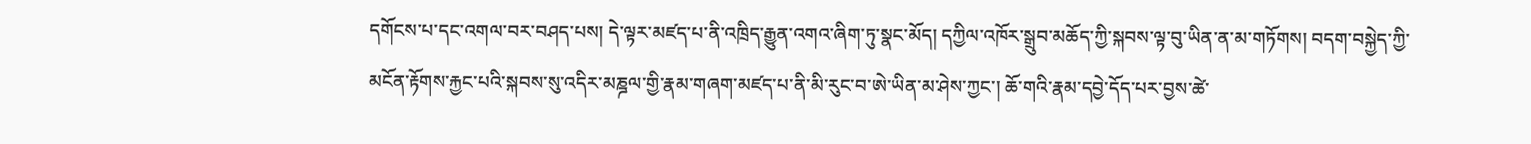དགོངས་པ་དང་འགལ་བར་བཤད་པས། དེ་ལྟར་མཛད་པ་ནི་འཁྲིད་རྒྱུན་འགའ་ཞིག་ཏུ་སྣང་མོད། དཀྱིལ་འཁོར་སྒྲུབ་མཆོད་ཀྱི་སྐབས་ལྟ་བུ་ཡིན་ན་མ་གཏོགས། བདག་བསྐྱེད་ཀྱི་མངོན་རྟོགས་རྐྱང་པའི་སྐབས་སུ་འདིར་མཎྜལ་གྱི་རྣམ་གཞག་མཛད་པ་ནི་མི་རུང་བ་ཨེ་ཡིན་མ་ཤེས་ཀྱང་། ཆོ་གའི་རྣམ་དབྱེ་དོད་པར་བྱས་ཚེ་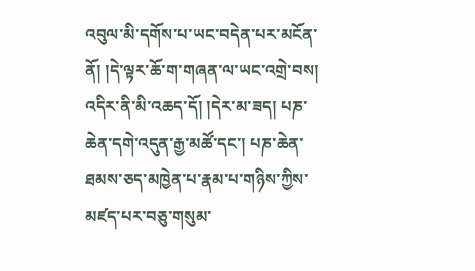འབུལ་མི་དགོས་པ་ཡང་བདེན་པར་མངོན་ནོ། །དེ་ལྟར་ཆོ་ག་གཞན་ལ་ཡང་འགྲེ་བས། འདིར་ནི་མི་འཆད་དོ། །དེར་མ་ཟད། པཎ་ཆེན་དགེ་འདུན་རྒྱ་མཚོ་དང་། པཎ་ཆེན་ཐམས་ཅད་མཁྱེན་པ་རྣམ་པ་གཉིས་ཀྱིས་མཛད་པར་བཅུ་གསུམ་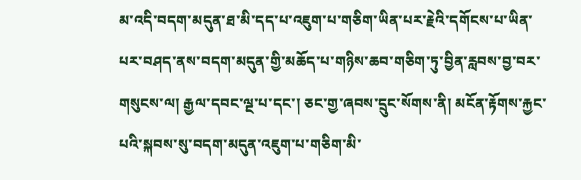མ་འདི་བདག་མདུན་ཐ་མི་དད་པ་འཇུག་པ་གཅིག་ཡིན་པར་རྗེའི་དགོངས་པ་ཡིན་པར་བཤད་ནས་བདག་མདུན་གྱི་མཆོད་པ་གཉིས་ཆབ་གཅིག་ཏུ་བྱིན་རླབས་བྱ་བར་གསུངས་ལ། རྒྱལ་དབང་ལྔ་པ་དང་། ཅང་གྱ་ཞབས་དྲུང་སོགས་ནི། མངོན་རྟོགས་རྐྱང་པའི་སྐབས་སུ་བདག་མདུན་འཇུག་པ་གཅིག་མི་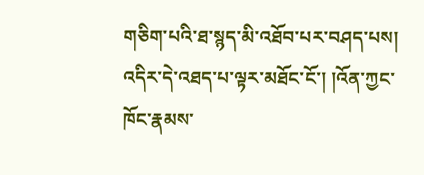གཅིག་པའི་ཐ་སྙད་མི་འཐོབ་པར་བཤད་པས། འདིར་དེ་འཐད་པ་ལྟར་མཐོང་ངོ་། །འོན་ཀྱང་ཁོང་རྣམས་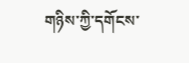གཉིས་ཀྱི་དགོངས་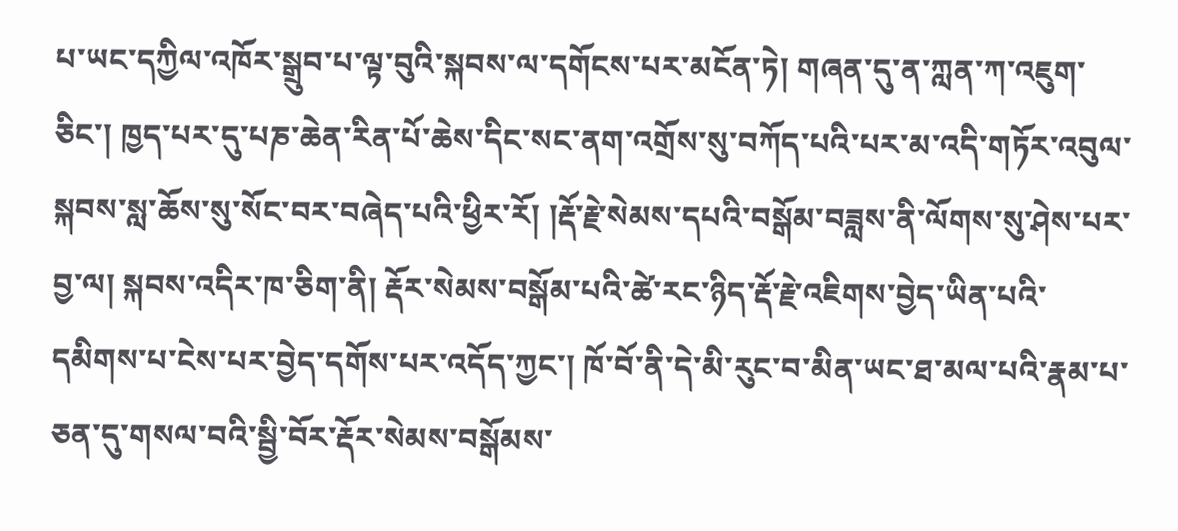པ་ཡང་དཀྱིལ་འཁོར་སྒྲུབ་པ་ལྟ་བུའི་སྐབས་ལ་དགོངས་པར་མངོན་ཏེ། གཞན་དུ་ན་ཀླན་ཀ་འཇུག་ཅིང་། ཁྱད་པར་དུ་པཎ་ཆེན་རིན་པོ་ཆེས་དིང་སང་ནག་འགྲོས་སུ་བཀོད་པའི་པར་མ་འདི་གཏོར་འབུལ་སྐབས་སླ་ཆོས་སུ་སོང་བར་བཞེད་པའི་ཕྱིར་རོ། །རྡོ་རྗེ་སེམས་དཔའི་བསྒོམ་བཟླས་ནི་ལོགས་སུ་ཤེས་པར་བྱ་ལ། སྐབས་འདིར་ཁ་ཅིག་ནི། རྡོར་སེམས་བསྒོམ་པའི་ཚེ་རང་ཉིད་རྡོ་རྗེ་འཇིགས་བྱེད་ཡིན་པའི་དམིགས་པ་ངེས་པར་བྱེད་དགོས་པར་འདོད་ཀྱང་། ཁོ་བོ་ནི་དེ་མི་རུང་བ་མིན་ཡང་ཐ་མལ་པའི་རྣམ་པ་ཅན་དུ་གསལ་བའི་སྦྱི་བོར་རྡོར་སེམས་བསྒོམས་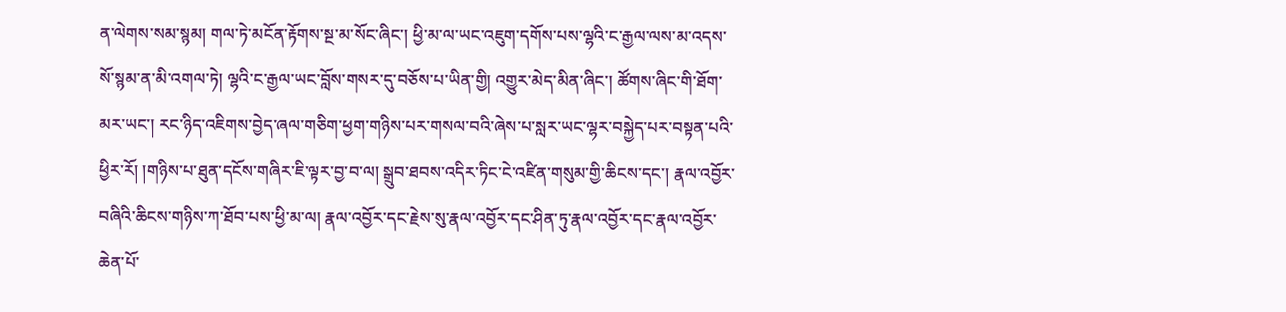ན་ལེགས་སམ་སྙམ། གལ་ཏེ་མངོན་རྟོགས་སྔ་མ་སོང་ཞིང་། ཕྱི་མ་ལ་ཡང་འཇུག་དགོས་པས་ལྷའི་ང་རྒྱལ་ལས་མ་འདས་སོ་སྙམ་ན་མི་འགལ་ཏེ། ལྷའི་ང་རྒྱལ་ཡང་བློས་གསར་དུ་བཅོས་པ་ཡིན་གྱི། འགྱུར་མེད་མིན་ཞིང་། ཚོགས་ཞིང་གི་ཐོག་མར་ཡང་། རང་ཉིད་འཇིགས་བྱེད་ཞལ་གཅིག་ཕྱག་གཉིས་པར་གསལ་བའི་ཞེས་པ་སླར་ཡང་ལྷར་བསྐྱེད་པར་བསྟན་པའི་ཕྱིར་རོ། །གཉིས་པ་ཐུན་དངོས་གཞིར་ཇི་ལྟར་བྱ་བ་ལ། སྒྲུབ་ཐབས་འདིར་ཏིང་ངེ་འཛིན་གསུམ་གྱི་ཆིངས་དང་། རྣལ་འབྱོར་བཞིའི་ཆིངས་གཉིས་ཀ་ཐོབ་པས་ཕྱི་མ་ལ། རྣལ་འབྱོར་དང་རྗེས་སུ་རྣལ་འབྱོར་དང་ཤིན་ཏུ་རྣལ་འབྱོར་དང་རྣལ་འབྱོར་ཆེན་པོ་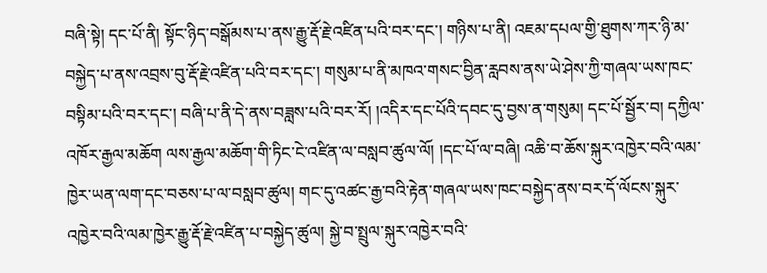བཞི་སྟེ། དང་པོ་ནི། སྟོང་ཉིད་བསྒོམས་པ་ནས་རྒྱུ་རྡོ་རྗེ་འཛིན་པའི་བར་དང་། གཉིས་པ་ནི། འཇམ་དཔལ་གྱི་ཐུགས་ཀར་ཉི་མ་བསྐྱེད་པ་ནས་འབྲས་བུ་རྡོ་རྗེ་འཛིན་པའི་བར་དང་། གསུམ་པ་ནི་མཁའ་གསང་བྱིན་རླབས་ནས་ཡེ་ཤེས་ཀྱི་གཞལ་ཡས་ཁང་བསྟིམ་པའི་བར་དང་། བཞི་པ་ནི་དེ་ནས་བཟླས་པའི་བར་རོ། །འདིར་དང་པོའི་དབང་དུ་བྱས་ན་གསུམ། དང་པོ་སྦྱོར་བ། དཀྱིལ་འཁོར་རྒྱལ་མཆོག ལས་རྒྱལ་མཆོག་གི་ཏིང་ངེ་འཛིན་ལ་བསླབ་ཚུལ་ལོ། །དང་པོ་ལ་བཞི། འཆི་བ་ཆོས་སྐུར་འཁྱེར་བའི་ལམ་ཁྱེར་ཡན་ལག་དང་བཅས་པ་ལ་བསླབ་ཚུལ། གང་དུ་འཚང་རྒྱ་བའི་རྟེན་གཞལ་ཡས་ཁང་བསྐྱེད་ནས་བར་དོ་ལོངས་སྐུར་འཁྱེར་བའི་ལམ་ཁྱེར་རྒྱུ་རྡོ་རྗེ་འཛིན་པ་བསྐྱེད་ཚུལ། སྐྱེ་བ་སྤྲུལ་སྐུར་འཁྱེར་བའི་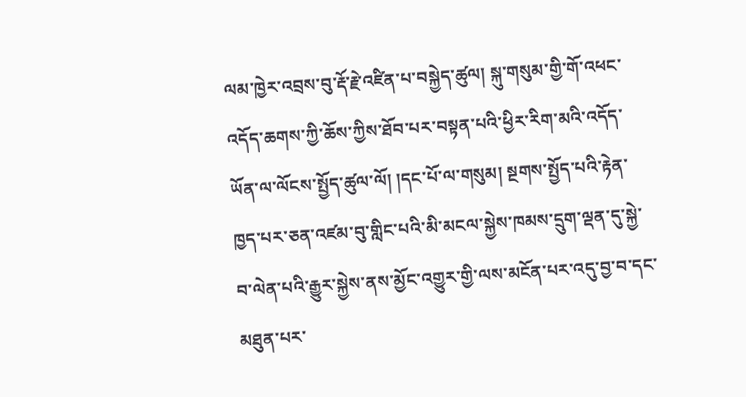ལམ་ཁྱེར་འབྲས་བུ་རྡོ་རྗེ་འཛིན་པ་བསྐྱེད་ཚུལ། སྐུ་གསུམ་གྱི་གོ་འཕང་འདོད་ཆགས་ཀྱི་ཆོས་ཀྱིས་ཐོབ་པར་བསྟན་པའི་ཕྱིར་རིག་མའི་འདོད་ཡོན་ལ་ལོངས་སྤྱོད་ཚུལ་ལོ། །དང་པོ་ལ་གསུམ། སྔགས་སྤྱོད་པའི་རྟེན་ཁྱད་པར་ཅན་འཛམ་བུ་གླིང་པའི་མི་མངལ་སྐྱེས་ཁམས་དྲུག་ལྡན་དུ་སྐྱེ་བ་ལེན་པའི་རྒྱུར་སྐྱེས་ནས་མྱོང་འགྱུར་གྱི་ལས་མངོན་པར་འདུ་བྱ་བ་དང་མཐུན་པར་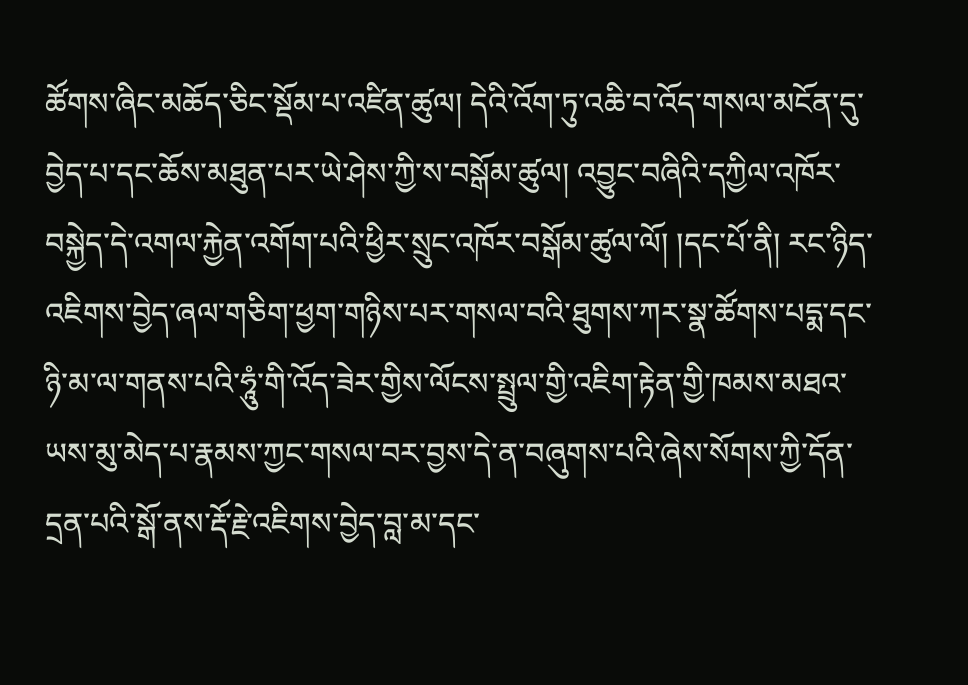ཚོགས་ཞིང་མཆོད་ཅིང་སྡོམ་པ་འཛིན་ཚུལ། དེའི་འོག་ཏུ་འཆི་བ་འོད་གསལ་མངོན་དུ་བྱེད་པ་དང་ཆོས་མཐུན་པར་ཡེ་ཤེས་ཀྱི་ས་བསྒོམ་ཚུལ། འབྱུང་བཞིའི་དཀྱིལ་འཁོར་བསྐྱེད་དེ་འགལ་རྐྱེན་འགོག་པའི་ཕྱིར་སྲུང་འཁོར་བསྒོམ་ཚུལ་ལོ། །དང་པོ་ནི། རང་ཉིད་འཇིགས་བྱེད་ཞལ་གཅིག་ཕྱག་གཉིས་པར་གསལ་བའི་ཐུགས་ཀར་སྣ་ཚོགས་པདྨ་དང་ཉི་མ་ལ་གནས་པའི་ཧཱུཾ་གི་འོད་ཟེར་གྱིས་ལོངས་སྤྲུལ་གྱི་འཇིག་རྟེན་གྱི་ཁམས་མཐའ་ཡས་མུ་མེད་པ་རྣམས་ཀྱང་གསལ་བར་བྱས་དེ་ན་བཞུགས་པའི་ཞེས་སོགས་ཀྱི་དོན་དྲན་པའི་སྒོ་ནས་རྡོ་རྗེ་འཇིགས་བྱེད་བླ་མ་དང་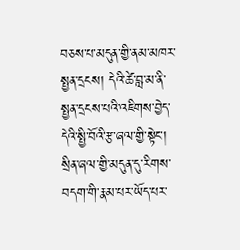བཅས་པ་མདུན་གྱི་ནམ་མཁར་སྤྱན་དྲངས། དེའི་ཚེ་བླ་མ་ནི་སྤྱན་དྲངས་པའི་འཇིགས་བྱེད་དེའི་སྤྱི་བོའི་རྩ་ཞལ་གྱི་སྟེང་། སྲིན་ཞལ་གྱི་མདུན་དུ་རིགས་བདག་གི་རྣམ་པར་ཡོད་པར་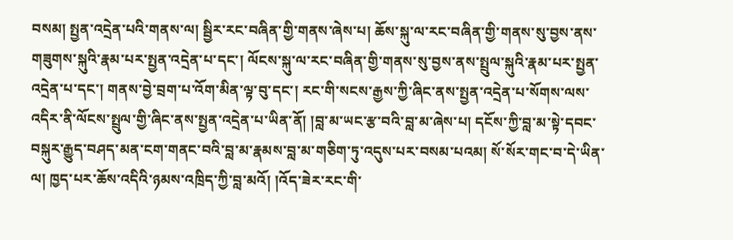བསམ། སྤྱན་འདྲེན་པའི་གནས་ལ། སྦྱིར་རང་བཞིན་གྱི་གནས་ཞེས་པ། ཆོས་སྐུ་ལ་རང་བཞིན་གྱི་གནས་སུ་བྱས་ནས་གཟུགས་སྐུའི་རྣམ་པར་སྤྱན་འདྲེན་པ་དང་། ལོངས་སྐུ་ལ་རང་བཞིན་གྱི་གནས་སུ་བྱས་ནས་སྤྲུལ་སྐུའི་རྣམ་པར་སྤྱན་འདྲེན་པ་དང་། གནས་བྱེ་བྲག་པ་འོག་མིན་ལྟ་བུ་དང་། རང་གི་སངས་རྒྱས་ཀྱི་ཞིང་ནས་སྤྱན་འདྲེན་པ་སོགས་ལས་འདིར་ནི་ལོངས་སྤྲུལ་གྱི་ཞིང་ནས་སྤྱན་འདྲེན་པ་ཡིན་ནོ། །བླ་མ་ཡང་རྩ་བའི་བླ་མ་ཞེས་པ། དངོས་ཀྱི་བླ་མ་སྟེ་དབང་བསྐུར་རྒྱུད་བཤད་མན་ངག་གནང་བའི་བླ་མ་རྣམས་བླ་མ་གཅིག་ཏུ་འདུས་པར་བསམ་པའམ། སོ་སོར་གང་བ་དེ་ཡིན་ལ། ཁྱད་པར་ཆོས་འདིའི་ཉམས་འཁྲིད་ཀྱི་བླ་མའོ། །འོད་ཟེར་རང་གི་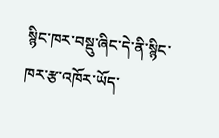སྙིང་ཁར་བསྡུ་ཞིང་དེ་ནི་སྙིང་ཁར་རྩ་འཁོར་ཡོད་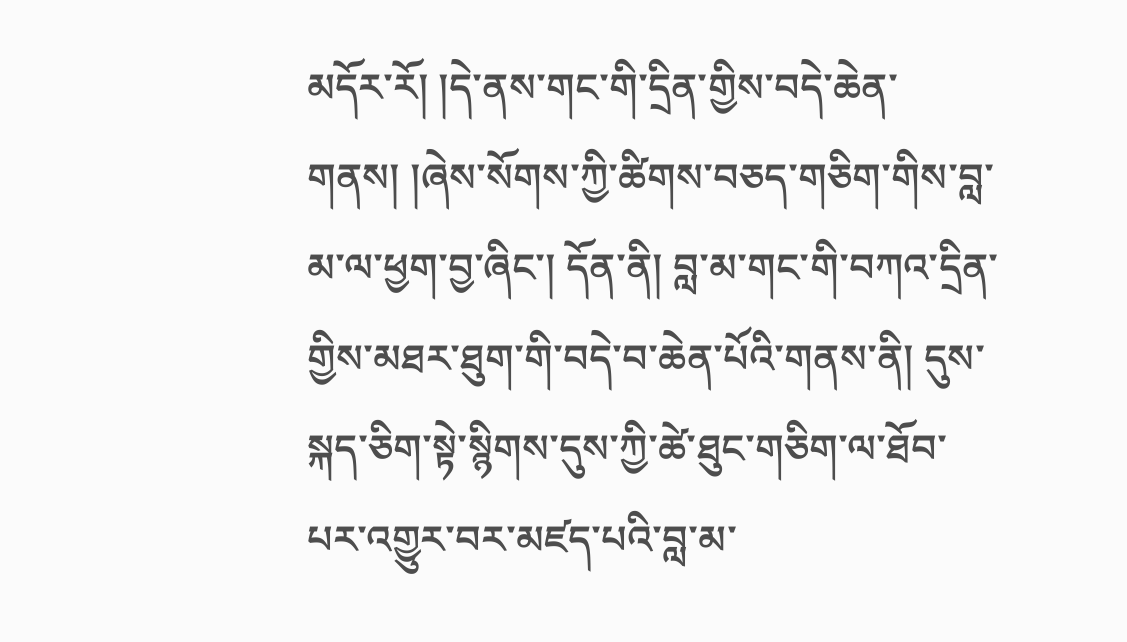མདོར་རོ། །དེ་ནས་གང་གི་དྲིན་གྱིས་བདེ་ཆེན་གནས། །ཞེས་སོགས་ཀྱི་ཚིགས་བཅད་གཅིག་གིས་བླ་མ་ལ་ཕྱག་བྱ་ཞིང་། དོན་ནི། བླ་མ་གང་གི་བཀའ་དྲིན་གྱིས་མཐར་ཐུག་གི་བདེ་བ་ཆེན་པོའི་གནས་ནི། དུས་སྐད་ཅིག་སྟེ་སྙིགས་དུས་ཀྱི་ཚེ་ཐུང་གཅིག་ལ་ཐོབ་པར་འགྱུར་བར་མཛད་པའི་བླ་མ་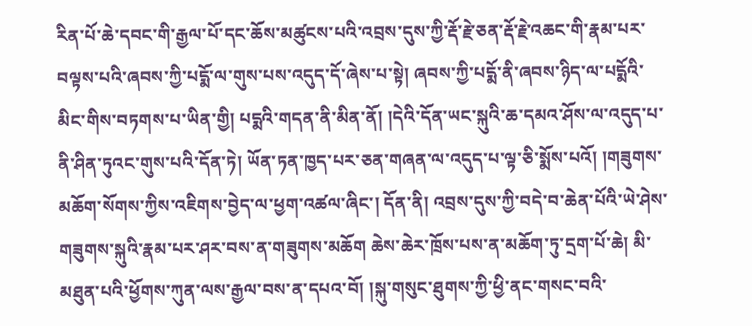རིན་པོ་ཆེ་དབང་གི་རྒྱལ་པོ་དང་ཆོས་མཚུངས་པའི་འབྲས་དུས་ཀྱི་རྡོ་རྗེ་ཅན་རྡོ་རྗེ་འཆང་གི་རྣམ་པར་བལྟས་པའི་ཞབས་ཀྱི་པདྨོ་ལ་གུས་པས་འདུད་དོ་ཞེས་པ་སྟེ། ཞབས་ཀྱི་པདྨོ་ནི་ཞབས་ཉིད་ལ་པདྨོའི་མིང་གིས་བཏགས་པ་ཡིན་གྱི། པདྨའི་གདན་ནི་མིན་ནོ། །དེའི་དོན་ཡང་སྐུའི་ཆ་དམའ་ཤོས་ལ་འདུད་པ་ནི་ཤིན་ཏུའང་གུས་པའི་དོན་ཏེ། ཡོན་ཏན་ཁྱད་པར་ཅན་གཞན་ལ་འདུད་པ་ལྟ་ཅི་སྨོས་པའོ། །གཟུགས་མཆོག་སོགས་ཀྱིས་འཇིགས་བྱེད་ལ་ཕྱག་འཚལ་ཞིང་། དོན་ནི། འབྲས་དུས་ཀྱི་བདེ་བ་ཆེན་པོའི་ཡེ་ཤེས་གཟུགས་སྐུའི་རྣམ་པར་ཤར་བས་ན་གཟུགས་མཆོག ཆེས་ཆེར་ཁྲོས་པས་ན་མཆོག་ཏུ་དྲག་པོ་ཆེ། མི་མཐུན་པའི་ཕྱོགས་ཀུན་ལས་རྒྱལ་བས་ན་དཔའ་བོ། །སྐུ་གསུང་ཐུགས་ཀྱི་ཕྱི་ནང་གསང་བའི་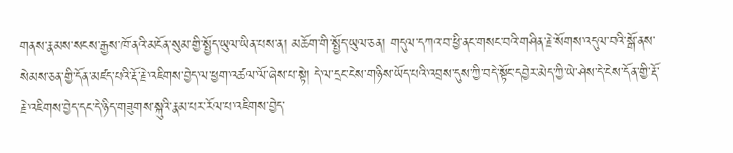གནས་རྣམས་སངས་རྒྱས་ཁོ་ནའི་མངོན་སུམ་གྱི་སྤྱོད་ཡུལ་ཡིན་པས་ན། མཆོག་གི་སྤྱོད་ཡུལ་ཅན། གདུལ་དཀའ་བ་ཕྱི་ནང་གསང་བའི་གཤིན་རྗེ་སོགས་འདུལ་བའི་སྒོ་ནས་སེམས་ཅན་གྱི་དོན་མཛད་པའི་རྡོ་རྗེ་འཇིགས་བྱེད་ལ་ཕྱག་འཚལ་ལོ་ཞེས་པ་སྟེ། དེ་ལ་དྲང་ངེས་གཉིས་ཡོད་པའི་འབྲས་དུས་ཀྱི་བདེ་སྟོང་དབྱེར་མེད་ཀྱི་ཡེ་ཤེས་དེ་ངེས་དོན་གྱི་རྡོ་རྗེ་འཇིགས་བྱེད་དང་དེ་ཉིད་གཟུགས་སྐུའི་རྣམ་པར་རོལ་པ་འཇིགས་བྱེད་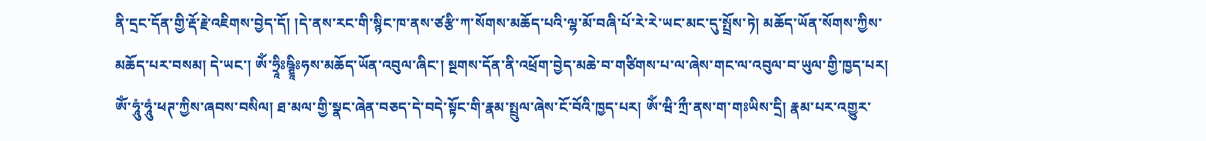ནི་དྲང་དོན་གྱི་རྡོ་རྗེ་འཇིགས་བྱེད་དོ། །དེ་ནས་རང་གི་སྙིང་ཁ་ནས་ཙརྩི་ཀ་སོགས་མཆོད་པའི་ལྷ་མོ་བཞི་པོ་རེ་རེ་ཡང་མང་དུ་སྤྲོས་ཏེ། མཆོད་ཡོན་སོགས་ཀྱིས་མཆོད་པར་བསམ། དེ་ཡང་། ༀ་ཧྲཱིཿཥྚྲཱིཿཧས་མཆོད་ཡོན་འབུལ་ཞིང་། སྔགས་དོན་ནི་འཕྲོག་བྱེད་མཆེ་བ་གཙིགས་པ་ལ་ཞེས་གང་ལ་འབུལ་བ་ཡུལ་གྱི་ཁྱད་པར། ༀ་ཧཱུཾ་ཧཱུཾ་ཕཊ་ཀྱིས་ཞབས་བསིལ། ཐ་མལ་གྱི་སྣང་ཞེན་བཅད་དེ་བདེ་སྟོང་གི་རྣམ་སྤྲུལ་ཞེས་ངོ་བོའི་ཁྱད་པར། ༀ་ཝི་ཀྲྀ་ནས་ག་གཿཡིས་དྲི། རྣམ་པར་འགྱུར་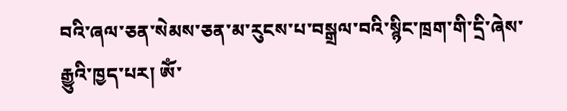བའི་ཞལ་ཅན་སེམས་ཅན་མ་རུངས་པ་བསྒྲལ་བའི་སྙིང་ཁྲག་གི་དྲི་ཞེས་རྒྱུའི་ཁྱད་པར། ༀ་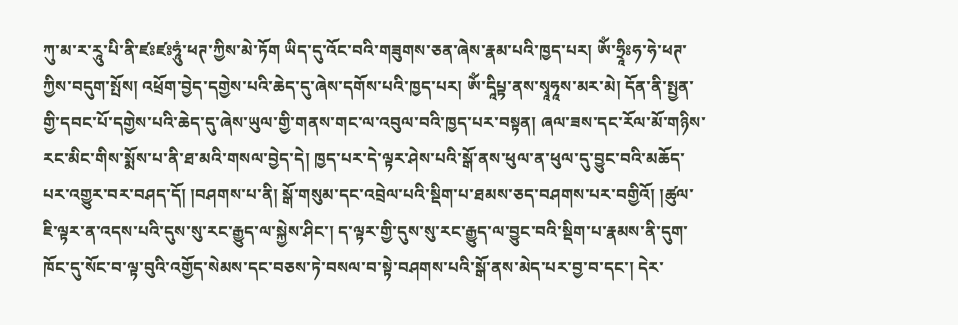ཀུ་མ་ར་རཱུ་པི་ནི་ཛཿཛཿཧཱུཾ་ཕཊ་ཀྱིས་མེ་ཏོག ཡིད་དུ་འོང་བའི་གཟུགས་ཅན་ཞེས་རྣམ་པའི་ཁྱད་པར། ༀ་ཧྲཱིཿཧ་ཧེ་ཕཊ་ཀྱིས་བདུག་སྤོས། འཕྲོག་བྱེད་དགྱེས་པའི་ཆེད་དུ་ཞེས་དགོས་པའི་ཁྱད་པར། ༀ་དཱིཔྟ་ནས་སྭཱཧཱས་མར་མེ། དོན་ནི་སྤྱན་གྱི་དབང་པོ་དགྱེས་པའི་ཆེད་དུ་ཞེས་ཡུལ་གྱི་གནས་གང་ལ་འབུལ་བའི་ཁྱད་པར་བསྟན། ཞལ་ཟས་དང་རོལ་མོ་གཉིས་རང་མིང་གིས་སྨོས་པ་ནི་ཐ་མའི་གསལ་བྱེད་དེ། ཁྱད་པར་དེ་ལྟར་ཤེས་པའི་སྒོ་ནས་ཕུལ་ན་ཕུལ་དུ་བྱུང་བའི་མཆོད་པར་འགྱུར་བར་བཤད་དོ། །བཤགས་པ་ནི། སྒོ་གསུམ་དང་འབྲེལ་པའི་སྡིག་པ་ཐམས་ཅད་བཤགས་པར་བགྱིའོ། །ཚུལ་ཇི་ལྟར་ན་འདས་པའི་དུས་སུ་རང་རྒྱུད་ལ་སྐྱེས་ཤིང་། ད་ལྟར་གྱི་དུས་སུ་རང་རྒྱུད་ལ་བྱུང་བའི་སྡིག་པ་རྣམས་ནི་དུག་ཁོང་དུ་སོང་བ་ལྟ་བུའི་འགྱོད་སེམས་དང་བཅས་ཏེ་བསལ་བ་སྟེ་བཤགས་པའི་སྒོ་ནས་མེད་པར་བྱ་བ་དང་། དེར་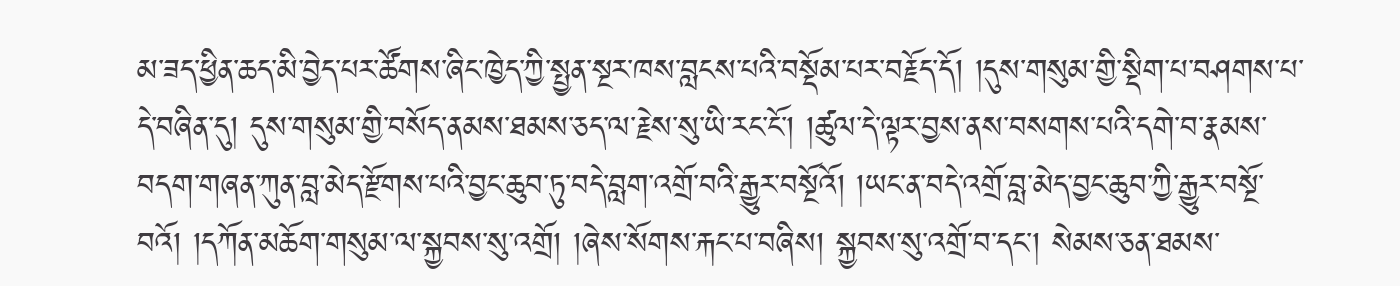མ་ཟད་ཕྱིན་ཆད་མི་བྱེད་པར་ཚོགས་ཞིང་ཁྱེད་ཀྱི་སྤྱན་སྔར་ཁས་བླངས་པའི་བསྡོམ་པར་བརྗོད་དོ། །དུས་གསུམ་གྱི་སྡིག་པ་བཤགས་པ་དེ་བཞིན་དུ། དུས་གསུམ་གྱི་བསོད་ནམས་ཐམས་ཅད་ལ་རྗེས་སུ་ཡི་རང་ངོ་། །ཚུལ་དེ་ལྟར་བྱས་ནས་བསགས་པའི་དགེ་བ་རྣམས་བདག་གཞན་ཀུན་བླ་མེད་རྫོགས་པའི་བྱང་ཆུབ་ཏུ་བདེ་བླག་འགྲོ་བའི་རྒྱུར་བསྔོའོ། །ཡང་ན་བདེ་འགྲོ་བླ་མེད་བྱང་ཆུབ་ཀྱི་རྒྱུར་བསྔོ་བའོ། །དཀོན་མཆོག་གསུམ་ལ་སྐྱབས་སུ་འགྲོ། །ཞེས་སོགས་རྐང་པ་བཞིས། སྐྱབས་སུ་འགྲོ་བ་དང་། སེམས་ཅན་ཐམས་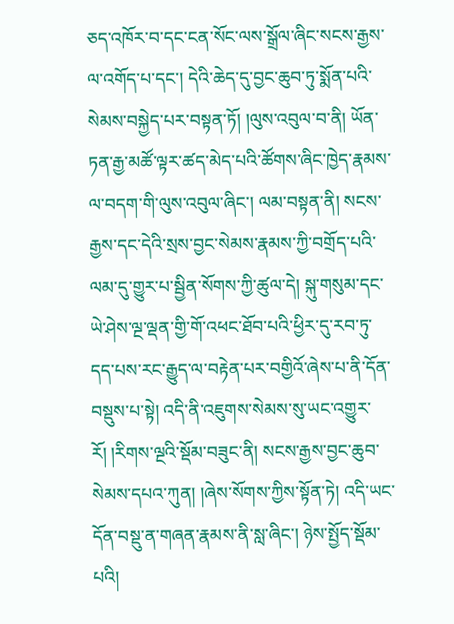ཅད་འཁོར་བ་དང་ངན་སོང་ལས་སྒྲོལ་ཞིང་སངས་རྒྱས་ལ་འགོད་པ་དང་། དེའི་ཆེད་དུ་བྱང་ཆུབ་ཏུ་སྨོན་པའི་སེམས་བསྐྱེད་པར་བསྟན་ཏོ། །ལུས་འབུལ་བ་ནི། ཡོན་ཏན་རྒྱ་མཚོ་ལྟར་ཚད་མེད་པའི་ཚོགས་ཞིང་ཁྱེད་རྣམས་ལ་བདག་གི་ལུས་འབུལ་ཞིང་། ལམ་བསྟན་ནི། སངས་རྒྱས་དང་དེའི་སྲས་བྱང་སེམས་རྣམས་ཀྱི་བགྲོད་པའི་ལམ་དུ་གྱུར་པ་སྦྱིན་སོགས་ཀྱི་ཚུལ་དེ། སྐུ་གསུམ་དང་ཡེ་ཤེས་ལྔ་ལྡན་གྱི་གོ་འཕང་ཐོབ་པའི་ཕྱིར་དུ་རབ་ཏུ་དད་པས་རང་རྒྱུད་ལ་བརྟེན་པར་བགྱིའོ་ཞེས་པ་ནི་དོན་བསྡུས་པ་སྟེ། འདི་ནི་འཇུགས་སེམས་སུ་ཡང་འགྱུར་རོ། །རིགས་ལྔའི་སྡོམ་བཟུང་ནི། སངས་རྒྱས་བྱང་ཆུབ་སེམས་དཔའ་ཀུན། །ཞེས་སོགས་ཀྱིས་སྟོན་ཏེ། འདི་ཡང་དོན་བསྡུ་ན་གཞན་རྣམས་ནི་སླ་ཞིང་། ཉེས་སྤྱོད་སྡོམ་པའི།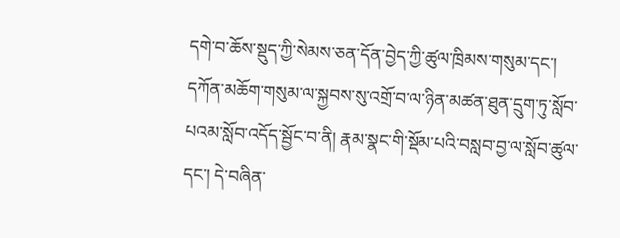དགེ་བ་ཆོས་སྡུད་ཀྱི་སེམས་ཅན་དོན་བྱེད་ཀྱི་ཚུལ་ཁྲིམས་གསུམ་དང་། དཀོན་མཆོག་གསུམ་ལ་སྐྱབས་སུ་འགྲོ་བ་ལ་ཉིན་མཚན་ཐུན་དྲུག་ཏུ་སློབ་པའམ་སློབ་འདོད་སྦྱོང་བ་ནི། རྣམ་སྣང་གི་སྡོམ་པའི་བསླབ་བྱ་ལ་སློབ་ཚུལ་དང་། དེ་བཞིན་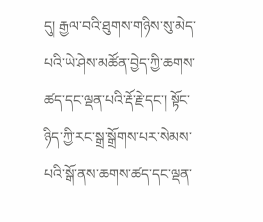དུ། རྒྱལ་བའི་ཐུགས་གཉིས་སུ་མེད་པའི་ཡེ་ཤེས་མཚོན་བྱེད་ཀྱི་ཆགས་ཚད་དང་ལྡན་པའི་རྡོ་རྗེ་དང་། སྟོང་ཉིད་ཀྱི་རང་སྒྲ་སྒྲོགས་པར་སེམས་པའི་སྒོ་ནས་ཆགས་ཚད་དང་ལྡན་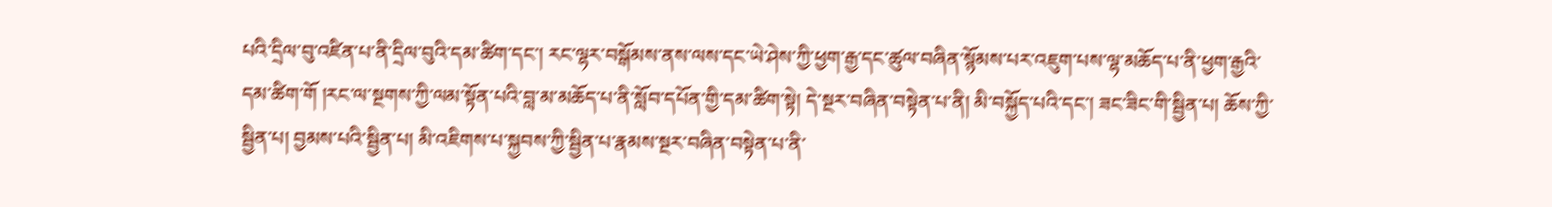པའི་དྲིལ་བུ་འཛིན་པ་ནི་དྲིལ་བུའི་དམ་ཚིག་དང་། རང་ལྷར་བསྒོམས་ནས་ལས་དང་ཡེ་ཤེས་ཀྱི་ཕྱག་རྒྱ་དང་ཚུལ་བཞིན་སྙོམས་པར་འཇུག་པས་ལྷ་མཆོད་པ་ནི་ཕྱག་རྒྱའི་དམ་ཚིག་གོ །རང་ལ་སྔགས་ཀྱི་ལམ་སྟོན་པའི་བླ་མ་མཆོད་པ་ནི་སློབ་དཔོན་གྱི་དམ་ཚིག་སྟེ། དེ་སྔར་བཞིན་བསྟེན་པ་ནི། མི་བསྐྱོད་པའི་དང་། ཟང་ཟིང་གི་སྦྱིན་པ། ཆོས་ཀྱི་སྦྱིན་པ། བྱམས་པའི་སྦྱིན་པ། མི་འཇིགས་པ་སྐྱབས་ཀྱི་སྦྱིན་པ་རྣམས་སྔར་བཞིན་བསྟེན་པ་ནི་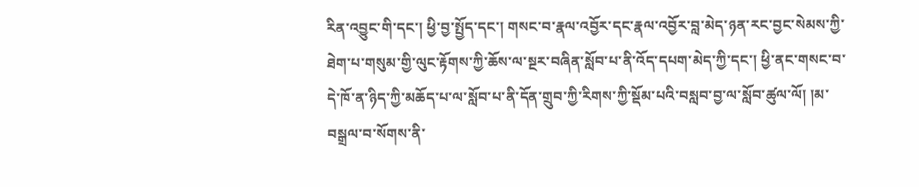རིན་འབྱུང་གི་དང་། ཕྱི་བྱ་སྤྱོད་དང་། གསང་བ་རྣལ་འབྱོར་དང་རྣལ་འབྱོར་བླ་མེད་ཉན་རང་བྱང་སེམས་ཀྱི་ཐེག་པ་གསུམ་གྱི་ལུང་རྟོགས་ཀྱི་ཆོས་ལ་སྔར་བཞིན་སློབ་པ་ནི་འོད་དཔག་མེད་ཀྱི་དང་། ཕྱི་ནང་གསང་བ་དེ་ཁོ་ན་ཉིད་ཀྱི་མཆོད་པ་ལ་སློབ་པ་ནི་དོན་གྲུབ་ཀྱི་རིགས་ཀྱི་སྡོམ་པའི་བསླབ་བྱ་ལ་སློབ་ཚུལ་ལོ། །མ་བསྒྲལ་བ་སོགས་ནི་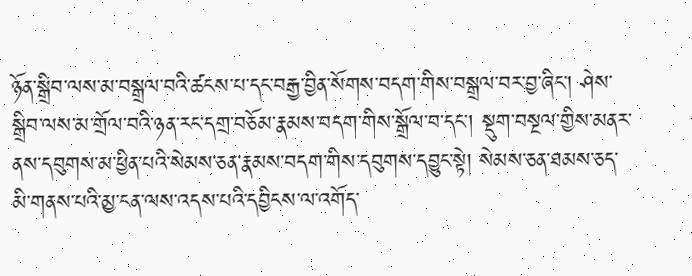ཉོན་སྒྲིབ་ལས་མ་བསྒྲལ་བའི་ཚངས་པ་དང་བརྒྱ་བྱིན་སོགས་བདག་གིས་བསྒྲལ་བར་བྱ་ཞིང་། ཤེས་སྒྲིབ་ལས་མ་གྲོལ་བའི་ཉན་རང་དགྲ་བཅོམ་རྣམས་བདག་གིས་སྒྲོལ་བ་དང་། སྡུག་བསྔལ་གྱིས་མནར་ནས་དབུགས་མ་ཕྱིན་པའི་སེམས་ཅན་རྣམས་བདག་གིས་དབུགས་དབྱུང་སྟེ། སེམས་ཅན་ཐམས་ཅད་མི་གནས་པའི་མྱ་ངན་ལས་འདས་པའི་དབྱིངས་ལ་འགོད་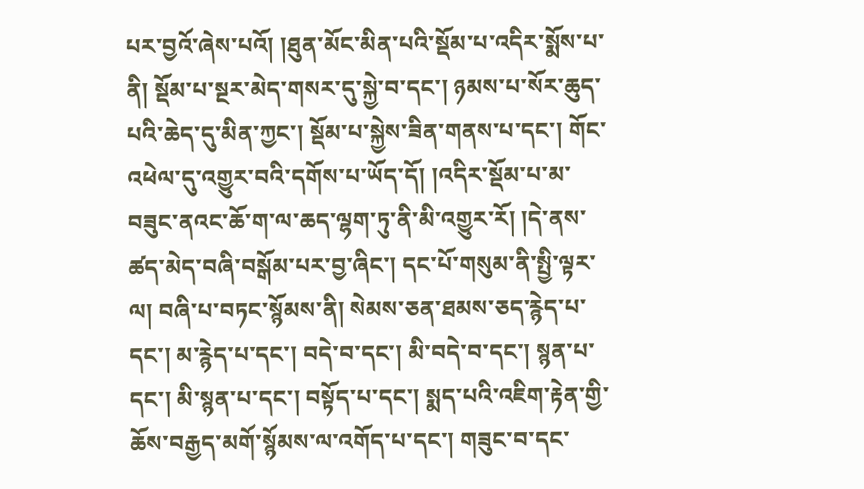པར་བྱའོ་ཞེས་པའོ། །ཐུན་མོང་མིན་པའི་སྡོམ་པ་འདིར་སྨོས་པ་ནི། སྡོམ་པ་སྔར་མེད་གསར་དུ་སྐྱེ་བ་དང་། ཉམས་པ་སོར་ཆུད་པའི་ཆེད་དུ་མིན་ཀྱང་། སྡོམ་པ་སྐྱེས་ཟིན་གནས་པ་དང་། གོང་འཕེལ་དུ་འགྱུར་བའི་དགོས་པ་ཡོད་དོ། །འདིར་སྡོམ་པ་མ་བཟུང་ནའང་ཆོ་ག་ལ་ཆད་ལྷག་ཏུ་ནི་མི་འགྱུར་རོ། །དེ་ནས་ཚད་མེད་བཞི་བསྒོམ་པར་བྱ་ཞིང་། དང་པོ་གསུམ་ནི་སྤྱི་ལྟར་ལ། བཞི་པ་བཏང་སྙོམས་ནི། སེམས་ཅན་ཐམས་ཅད་རྙེད་པ་དང་། མ་རྙེད་པ་དང་། བདེ་བ་དང་། མི་བདེ་བ་དང་། སྙན་པ་དང་། མི་སྙན་པ་དང་། བསྟོད་པ་དང་། སྨད་པའི་འཇིག་རྟེན་གྱི་ཆོས་བརྒྱད་མགོ་སྙོམས་ལ་འགོད་པ་དང་། གཟུང་བ་དང་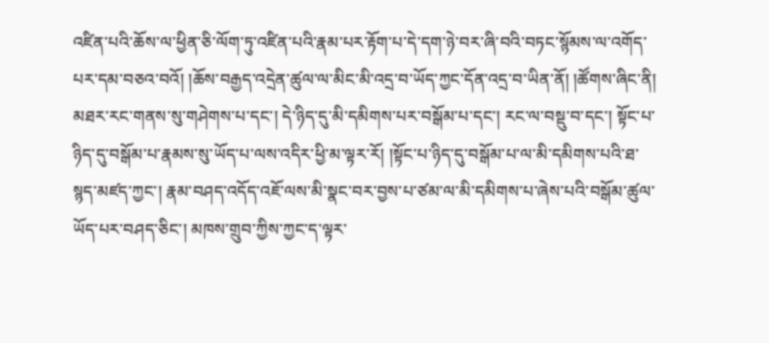འཛིན་པའི་ཆོས་ལ་ཕྱིན་ཅི་ལོག་ཏུ་འཛིན་པའི་རྣམ་པར་རྟོག་པ་དེ་དག་ཉེ་བར་ཞི་བའི་བཏང་སྙོམས་ལ་འགོད་པར་དམ་བཅའ་བའོ། །ཆོས་བརྒྱད་འདྲེན་ཚུལ་ལ་མིང་མི་འདྲ་བ་ཡོད་ཀྱང་དོན་འདྲ་བ་ཡིན་ནོ། །ཚོགས་ཞིང་ནི། མཐར་རང་གནས་སུ་གཤེགས་པ་དང་། དེ་ཉིད་དུ་མི་དམིགས་པར་བསྒོམ་པ་དང་། རང་ལ་བསྡུ་བ་དང་། སྟོང་པ་ཉིད་དུ་བསྒོམ་པ་རྣམས་སུ་ཡོད་པ་ལས་འདིར་ཕྱི་མ་ལྟར་རོ། །སྟོང་པ་ཉིད་དུ་བསྒོམ་པ་ལ་མི་དམིགས་པའི་ཐ་སྙད་མཛད་ཀྱང་། རྣམ་བཤད་འདོད་འཇོ་ལས་མི་སྣང་བར་བྱས་པ་ཙམ་ལ་མི་དམིགས་པ་ཞེས་པའི་བསྒོམ་ཚུལ་ཡོད་པར་བཤད་ཅིང་། མཁས་གྲུབ་ཀྱིས་ཀྱང་ད་ལྟར་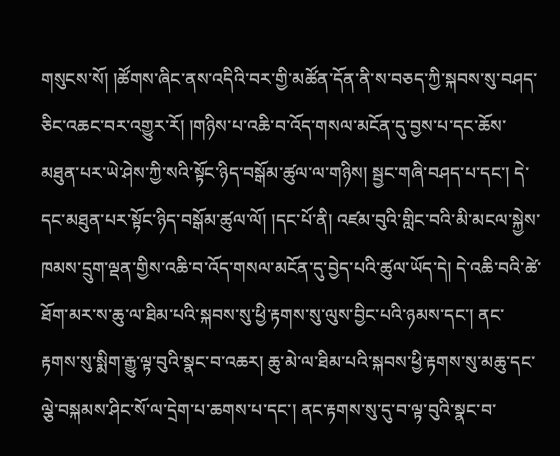གསུངས་སོ། །ཚོགས་ཞིང་ནས་འདིའི་བར་གྱི་མཚོན་དོན་ནི་ས་བཅད་ཀྱི་སྐབས་སུ་བཤད་ཅིང་འཆང་བར་འགྱུར་རོ། །གཉིས་པ་འཆི་བ་འོད་གསལ་མངོན་དུ་བྱས་པ་དང་ཆོས་མཐུན་པར་ཡེ་ཤེས་ཀྱི་སའི་སྟོང་ཉིད་བསྒོམ་ཚུལ་ལ་གཉིས། སྦྱང་གཞི་བཤད་པ་དང་། དེ་དང་མཐུན་པར་སྟོང་ཉིད་བསྒོམ་ཚུལ་ལོ། །དང་པོ་ནི། འཛམ་བུའི་གླིང་བའི་མི་མངལ་སྐྱེས་ཁམས་དྲུག་ལྡན་གྱིས་འཆི་བ་འོད་གསལ་མངོན་དུ་བྱེད་པའི་ཚུལ་ཡོད་དེ། དེ་འཆི་བའི་ཚེ་ཐོག་མར་ས་ཆུ་ལ་ཐིམ་པའི་སྐབས་སུ་ཕྱི་རྟགས་སུ་ལུས་བྱིང་པའི་ཉམས་དང་། ནང་རྟགས་སུ་སྨིག་རྒྱུ་ལྟ་བུའི་སྣང་བ་འཆར། ཆུ་མེ་ལ་ཐིམ་པའི་སྐབས་ཕྱི་རྟགས་སུ་མཆུ་དང་ལྕེ་བསྐམས་ཤིང་སོ་ལ་དྲེག་པ་ཆགས་པ་དང་། ནང་རྟགས་སུ་དུ་བ་ལྟ་བུའི་སྣང་བ་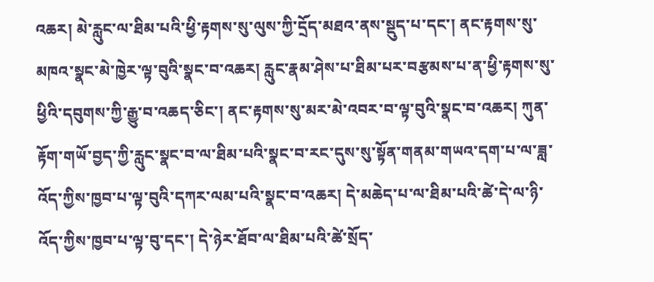འཆར། མེ་རླུང་ལ་ཐིམ་པའི་ཕྱི་རྟགས་སུ་ལུས་ཀྱི་དྲོད་མཐའ་ནས་སྡུད་པ་དང་། ནང་རྟགས་སུ་མཁའ་སྣང་མེ་ཁྱེར་ལྟ་བུའི་སྣང་བ་འཆར། རླུང་རྣམ་ཤེས་པ་ཐིམ་པར་བརྩམས་པ་ན་ཕྱི་རྟགས་སུ་ཕྱིའི་དབུགས་ཀྱི་རྒྱུ་བ་འཆད་ཅིང་། ནང་རྟགས་སུ་མར་མེ་འབར་བ་ལྟ་བུའི་སྣང་བ་འཆར། ཀུན་རྟོག་གཡོ་བྱད་ཀྱི་རླུང་སྣང་བ་ལ་ཐིམ་པའི་སྣང་བ་རང་དུས་སུ་སྟོན་གནམ་གཡའ་དག་པ་ལ་ཟླ་འོད་ཀྱིས་ཁྱབ་པ་ལྟ་བུའི་དཀར་ལམ་པའི་སྣང་བ་འཆར། དེ་མཆེད་པ་ལ་ཐིམ་པའི་ཚེ་དེ་ལ་ཉི་འོད་ཀྱིས་ཁྱབ་པ་ལྟ་བུ་དང་། དེ་ཉེར་ཐོབ་ལ་ཐིམ་པའི་ཚེ་སྲོད་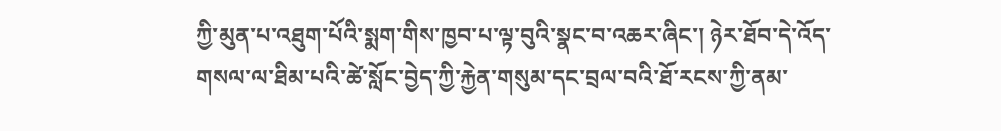ཀྱི་མུན་པ་འཐུག་པོའི་སྨག་གིས་ཁྱབ་པ་ལྟ་བུའི་སྣང་བ་འཆར་ཞིང་། ཉེར་ཐོབ་དེ་འོད་གསལ་ལ་ཐིམ་པའི་ཚེ་སློང་བྱེད་ཀྱི་རྐྱེན་གསུམ་དང་བྲལ་བའི་ཐོ་རངས་ཀྱི་ནམ་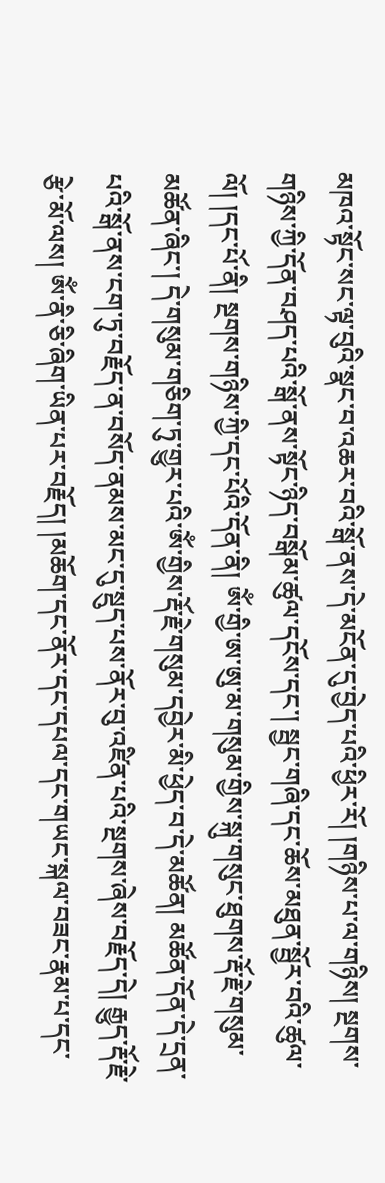མཁའ་སྟོང་སང་ལྟ་བུའི་སྣང་བ་འཆར་བའི་སྒོ་ནས་དེ་མངོན་དུ་བྱེད་པའི་ཕྱིར་རོ། །གཉིས་པ་ལ་གཉིས། སྔགས་གཉིས་ཀྱི་དོན་བཤད་པའི་སྒོ་ནས་སྟོང་ཉིད་བསྒོམ་ཚུལ་དངོས་དང་། སྦྱང་གཞི་དང་ཆོས་མཐུན་སྦྱོར་བའི་ཚུལ་ལོ། །དང་པོ་ནི། སྔགས་གཉིས་ཀྱི་དང་པོའི་དོན་ནི། ༀ་གྱི་ཨ་ཨུ་མ་གསུམ་གྱིས་སྐུ་གསུང་ཐུགས་རྡོ་རྗེ་གསུམ་མཚོན་ཞིང་། དེ་གསུམ་གཅིག་ཏུ་གྱུར་པའི་ༀ་གྱིས་རྡོ་རྗེ་གསུམ་དབྱེར་མི་ཕྱེད་བ་དེ་མཚོན། མཚོན་དོན་དེ་དྲན་པའི་སྒོ་ནས་ངག་ཏུ་བརྗོད་ན་བསོད་ནམས་མང་དུ་སྡུད་པས་ནོར་བུ་འཛིན་པའི་སྔགས་ཞེས་བརྗོད་དེ། རྒྱུད་རྡོ་རྗེ་རྩེ་མོ་ལས། ༀ་ནི་ཅི་ཞིག་ཡིན་པར་བརྗོད། །མཆོག་དང་ནོར་དང་དཔལ་དང་གཡང་སྐལ་བཟང་རྣམ་པ་དང་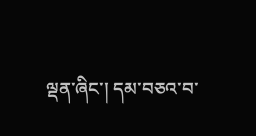ལྡན་ཞིང་། དམ་བཅའ་བ་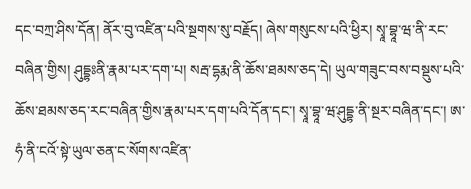དང་བཀྲ་ཤིས་དོན། ནོར་བུ་འཛིན་པའི་སྔགས་སུ་བརྗོད། ཞེས་གསུངས་པའི་ཕྱིར། སྭཱ་བྷཱ་ཝ་ནི་རང་བཞིན་གྱིས། ཤུདྡྷཿནི་རྣམ་པར་དག་པ། སརྦ་དྷརྨ་ནི་ཆོས་ཐམས་ཅད་དེ། ཡུལ་གཟུང་བས་བསྡུས་པའི་ཆོས་ཐམས་ཅད་རང་བཞིན་གྱིས་རྣམ་པར་དག་པའི་དོན་དང་། སྭཱ་བྷཱ་ཝ་ཤུདྡྷ་ནི་སྔར་བཞིན་དང་། ཨ་ཧཾ་ནི་ངའོ་སྟེ་ཡུལ་ཅན་ང་སོགས་འཛིན་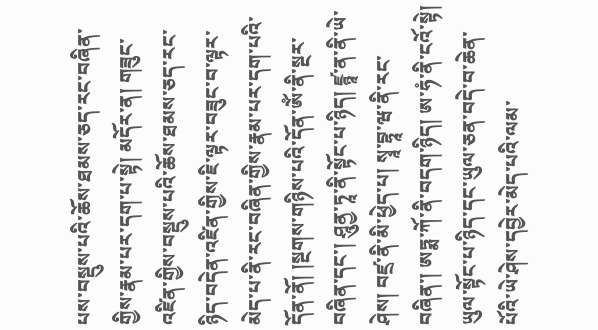པས་བསྡུས་པའི་ཆོས་ཐམས་ཅད་རང་བཞིན་གྱིས་རྣམ་པར་དག་པ་སྟེ། མདོར་ན། གཟུང་འཛིན་གྱིས་བསྡུས་པའི་ཆོས་ཐམས་ཅད་རང་ཉིད་བདེན་འཛིན་གྱིས་ཇི་ལྟར་བཟུང་བ་ལྟར་མེད་པ་ནི་རང་བཞིན་གྱིས་རྣམ་པར་དག་པའི་དོན་ནོ། །སྔགས་གཉིས་པའི་དོན་ༀ་ནི་སྔར་བཞིན་དང་། ཤཱུནྱ་ཏཱ་ནི་སྟོང་པ་ཉིད། ཛྙཱ་ན་ནི་ཡེ་ཤེས། བཛྲ་ནི་མི་ཕྱེད་པ། སྭཱ་བྷཱ་ཝ་ནི་རང་བཞིན་། ཨཏྨ་ཀོ་ནི་བདག་ཉིད། ཨ་ཧཾ་ནི་ངའོ་སྟེ། ཡུལ་སྟོང་པ་ཉིད་དང་ཡུལ་ཅན་བདེ་བ་ཆེན་པོའི་ཡེ་ཤེས་དབྱེར་མེད་པའི་ལམ་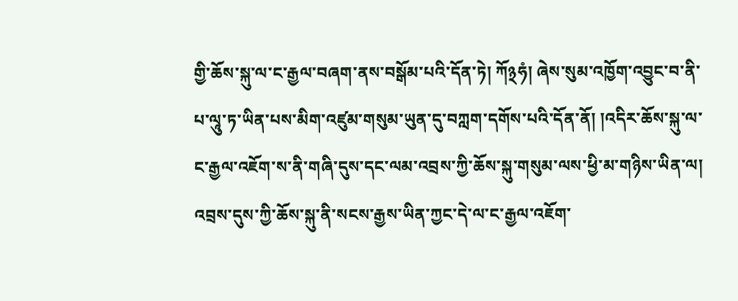གྱི་ཆོས་སྐུ་ལ་ང་རྒྱལ་བཞག་ནས་བསྒོམ་པའི་དོན་ཏེ། ཀོ྅ཧཾ། ཞེས་སུམ་འཁྱོག་འབྱུང་བ་ནི་པ་ལཱུ་ཏ་ཡིན་པས་མིག་འཛུམ་གསུམ་ཡུན་དུ་བཀླག་དགོས་པའི་དོན་ནོ། །འདིར་ཆོས་སྐུ་ལ་ང་རྒྱལ་འཇོག་ས་ནི་གཞི་དུས་དང་ལམ་འབྲས་ཀྱི་ཆོས་སྐུ་གསུམ་ལས་ཕྱི་མ་གཉིས་ཡིན་ལ། འབྲས་དུས་ཀྱི་ཆོས་སྐུ་ནི་སངས་རྒྱས་ཡིན་ཀྱང་དེ་ལ་ང་རྒྱལ་འཇོག་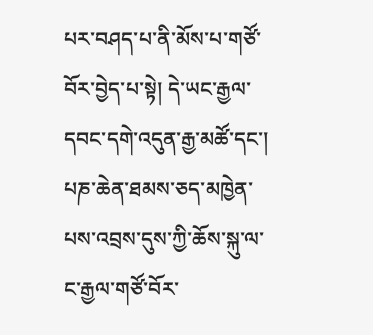པར་བཤད་པ་ནི་མོས་པ་གཙོ་བོར་བྱེད་པ་སྟེ། དེ་ཡང་རྒྱལ་དབང་དགེ་འདུན་རྒྱ་མཚོ་དང་། པཎ་ཆེན་ཐམས་ཅད་མཁྱེན་པས་འབྲས་དུས་ཀྱི་ཆོས་སྐུ་ལ་ང་རྒྱལ་གཙོ་བོར་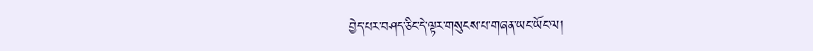བྱེད་པར་བཤད་ཅིང་དེ་ལྟར་གསུངས་པ་གཞན་ཡང་ཡོང་ལ།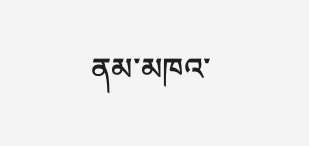ནམ་མཁའ་